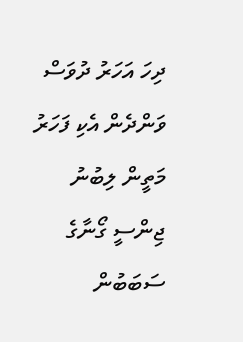ދިހަ އަހަރު ދުވަސް ވަންދެން އެކި ފަހަރު މަތީން ލިބުނު ޖިންސީ ގޯނާގެ ސަބަބުން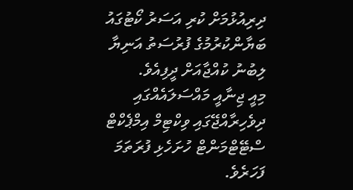ދިރިއުޅުމަށް ކުރި އަސަރު ކޯޓުގައު ބަޔާންކުރުމުގެ ފުރުސަތު އަނިޔާ ލިބުނު ކުއްޖާއަށް ދީފިއެވެ.
މިއީ ޖިނާއީ މައްސަލައެއްގައި ދިވެހިރާއްޖޭގައި ވިކްޓިމް އިމްޕެކްޓް ސްޓޭޓްމަންޓް ހުށަހެޅި ފުރަތަމަ ފަހަރެވެ.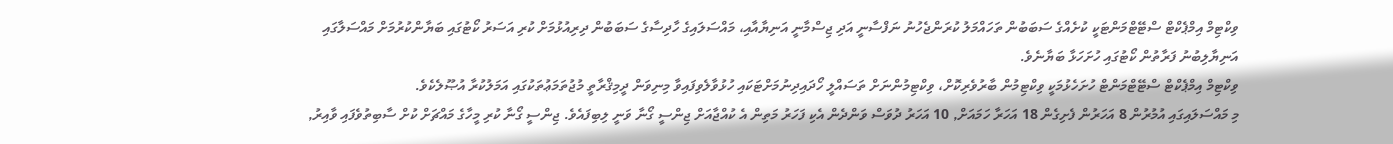ވިކްޓިމް އިމްޕެކްޓް ސްޓޭޓްމަންޓަކީ ކުށެއްގެ ސަބަބުން ތަހައްމަލު ކުރަންޖެހުނު ނަފްސާނީ އަދި ޖިސްމާނީ އަނިޔާއާއި، މައްސަލައިގެ ހާދިސާގެ ސަބަބުން ދިރިއުޅުމަށް ކުރި އަސަރު ކޯޓުގައި ބަޔާންކުރުމަށް މައްސަލާގައި އަނިޔާލިބުނު ފަރާތުން ކޯޓުގައި ހުށަހަޅާ ބަޔާނެވެ.
ވިކްޓިމް އިމްޕެކްޓް ސްޓޭޓްމަންޓް ހުށަހެޅުމަކީ ވިކްޓިމުން ބާރުވެރިކޮށް، ވިކްޓިމުންނަށް ތަސައްލީ ހޯދައިދިނުމަށްޓަކައި ހުޅުވާލެވިފައިވާ މިނިވަން ދީމިޤްރާތީ މުޖުތަމަޢުތަކުގައި އަމަލުކުރާ އުޞޫލެކެވެ.
މި މައްސަލައިގައި އުމުރުން 8 އަހަރުން ފެށިގެން 18 އަހަރާ ހަމައަށް, 10 އަހަރު ދުވަސް ވަންދެން އެކި ފަހަރު މަތިން އެ ކުއްޖާއަށް ޖިންސީ ގޯނާ ވަނީ ލިބިފައެވެ. ޖިންސީ ގޯނާ ކުރި މީހާގެ މައްޗަށް ކުށް ސާބިތުވެފައި ވާއިރު,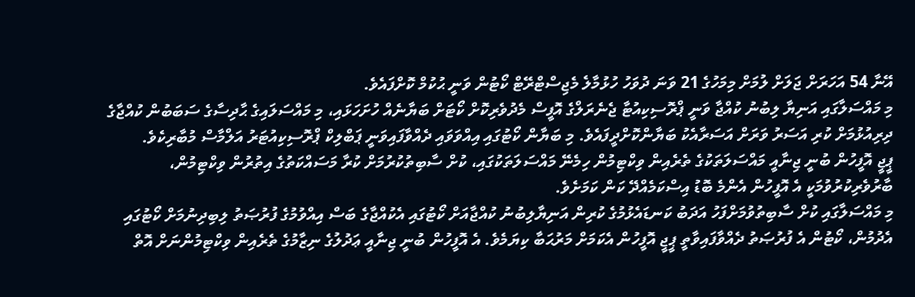އޭނާ 54 އަހަރަށް ޖަލަށް ލުމަށް މިމަހުގެ 21 ވަނަ ދުވަހު ހުޅުމާލެ މެޖިސްޓްރޭޓް ކޯޓުން ވަނީ ޙުކުމް ކޮށްފައެވެ.
މި މައްސަލާގައި އަނިޔާ ލިބުނު ކުއްޖާ ވަނީ ޕްރޮސިކިއުޓާ ޖެނެރަލްގެ އޮފީސް މެދުވެރިކޮށް ކޯޓަށް ބަޔާނެއް ހުށަހަޅައި، މި މައްސަލައިގެ ޙާދިސާގެ ސަބަބުން ކުއްޖާގެ ދިރިއުޅުމަށް ކުރި އަސަރު ވަރަށް އަސަރާއެކު ބަޔާންކޮށްދީފައެވެ. މި ބަޔާން ކޯޓުގައި އިއްވަވައި ދެއްވާފައިވަނީ ޕަބްލިކް ޕްރޮސިކިއުޓަރު އަލްމާސް މުބާރިކެވެ.
ޕީޖީ އޮފީހުން ބުނީ ޖިނާއީ މައްސަލަތަކުގެ ތެރެއިން ވިކްޓިމުން ހިމެނޭ މައްސަލަތަކުގައި، ކުށް ސާބިތުކުރުމަށް ކުރާ މަސައްކަތުގެ އިތުރުން ވިކްޓިމުން، ބާރުވެރިކުރުވުމަކީ އެ އޮފީހުން އެންމެ ބޮޑު އިސްކަމެއްދޭ ކަން ކަމަށެވެ.
މި މައްސަލާގައި ކުށް ސާބިތުވުމަށްފަހު އަދަބު ކަނޑައެޅުމުގެ ކުރިން އަނިޔާލިބުނު ކުއްޖާއަށް ކޯޓުގައި އެކުއްޖާގެ ބަސް އިއްވުމުގެ ފުރުޞަތު ލިބިދިނުމަށް ކޯޓުގައި އެދުމުން، ކޯޓުން އެ ފުރުޞަތު ދެއްވާފައިވާތީ ޕީޖީ އޮފީހުން އެކަމަށް މަރުޙަބާ ކިޔަމެވެ. އެ އޮފީހުން ބުނީ ޖިނާއީ ޢަދުލުގެ ނިޒާމުގެ ތެރެއިން ވިކްޓިމުންނަށް އޮތް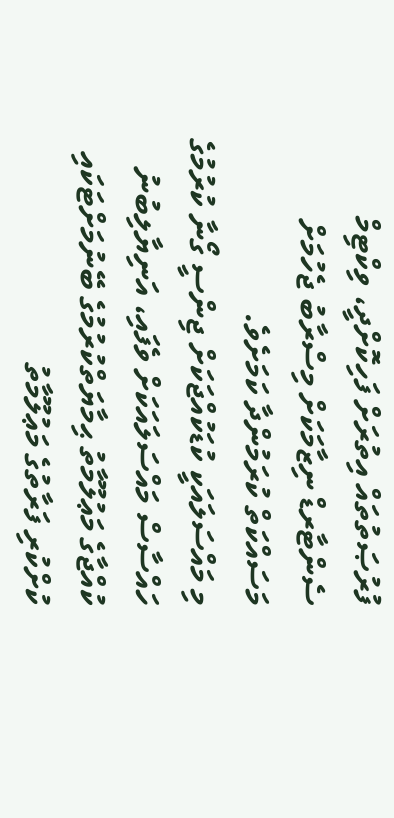ފުރުޞަތުތައް އިތުރަށް ފަހިކޮށްދީ، ވިކްޓިމް ސެންޓާރޑް ނިޒާމަކަށް މިސްރާބު ޖެހުމަށް މަސައްކަތް ކުރަމުންދާ ކަމަށެވެ.
މި މައްސަލައަކީ ކުޑަކުއްޖަކަށް ޖިންސީ ގޯނާ ކުރުމުގެ ހައްސާސް މައްސަލައަކަށް ވެފައި، އަނިޔާލިބުނު ކުއްޖާގެ މަޢުލޫމާތު ޙިމާޔަތްކުރުމުގެ ބޭނުމަށްޓަކައި ކުށްކުރި ފަރާތުގެ މަޢުލޫމާތު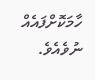ހާމަކޮށްފައެއް ނުވެއެވެ.